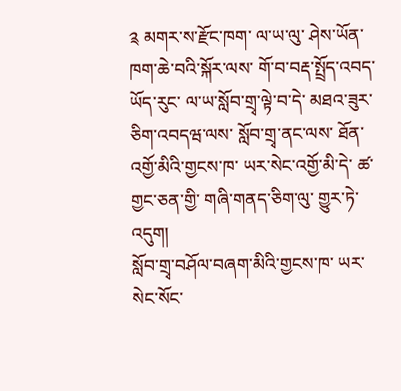༉ མགར་ས་རྫོང་ཁག་ ལ་ཡ་ལུ་ ཤེས་ཡོན་ཁག་ཆེ་བའི་སྐོར་ལས་ གོ་བ་བརྡ་སྤྲོད་འབད་ཡོད་རུང་ ལ་ཡ་སློབ་གྲྭ་ལྟེ་བ་དེ་ མཐའ་ཟུར་ཅིག་འབདཝ་ལས་ སློབ་གྲྭ་ནང་ལས་ ཐོན་འགྱོ་མིའི་གྱངས་ཁ་ ཡར་སེང་འགྱོ་མི་དེ་ ཚ་གྱང་ཅན་གྱི་ གཞི་གནད་ཅིག་ལུ་ གྱུར་ཏེ་འདུག།
སློབ་གྲྭ་བཤོལ་བཞག་མིའི་གྱངས་ཁ་ ཡར་སེང་སོང་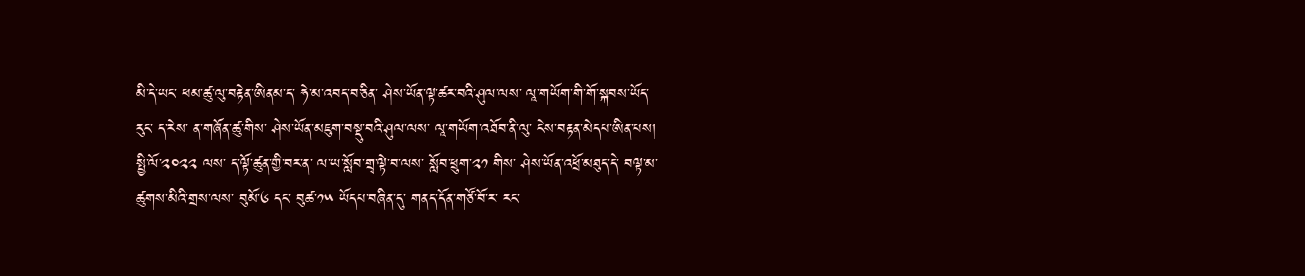མི་དེ་ཡང་ ཕམ་ཚུ་ལུ་བརྟེན་ཨིནམ་ད་ ཧེ་མ་འབད་བ་ཅིན་ ཤེས་ཡོན་ལྟ་ཚར་བའི་ཤུལ་ལས་ ལཱ་གཡོག་གི་གོ་སྐབས་ཡོད་རུང་ ད་རེས་ ན་གཞོན་ཚུ་གིས་ ཤེས་ཡོན་མཇུག་བསྡུ་བའི་ཤུལ་ལས་ ལཱ་གཡོག་འཐོབ་ནི་ལུ་ ངེས་བརྟན་མེདཔ་ཨིན་པས།
སྤྱི་ལོ་༢༠༢༢ ལས་ ད་ལྟོ་ཚུན་གྱི་བར་ན་ ལ་ཡ་སློབ་གྲྭ་ལྟེ་བ་ལས་ སློབ་ཕྲུག་༢༡ གིས་ ཤེས་ཡོན་འཕྲོ་མཐུད་དེ་ བལྟ་མ་ཚུགས་མིའི་གྲས་ལས་ བུམོ་༦ དང་ བུཚ་༡༥ ཡོདཔ་བཞིན་དུ་ གནད་དོན་གཙོ་བོ་ར་ རང་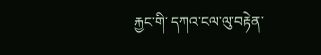རྐྱང་གི་ དཀའ་ངལ་ལུ་བརྟེན་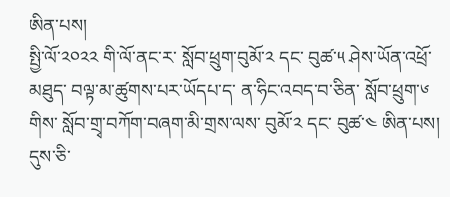ཨིན་པས།
སྤྱི་ལོ་༢༠༢༢ གི་ལོ་ནང་ར་ སློབ་ཕྲུག་བུམོ་༢ དང་ བུཚ་༥ ཤེས་ཡོན་འཕྲོ་མཐུད་ བལྟ་མ་ཚུགས་པར་ཡོདཔ་ད་ ན་ཧིང་འབད་བ་ཅིན་ སློབ་ཕྲུག་༦ གིས་ སློབ་གྲྭ་བཀོག་བཞག་མི་གྲས་ལས་ བུམོ་༢ དང་ བུཚ་༤ ཨིན་པས།
དུས་ཅི་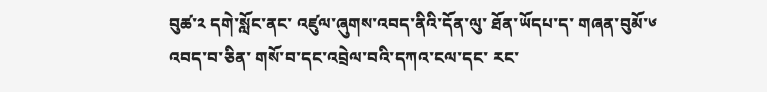བུཚ་༢ དགེ་སློང་ནང་ འཛུལ་ཞུགས་འབད་ནིའི་དོན་ལུ་ ཐོན་ཡོདཔ་ད་ གཞན་བུམོ་༦ འབད་བ་ཅིན་ གསོ་བ་དང་འབྲེལ་བའི་དཀའ་ངལ་དང་ རང་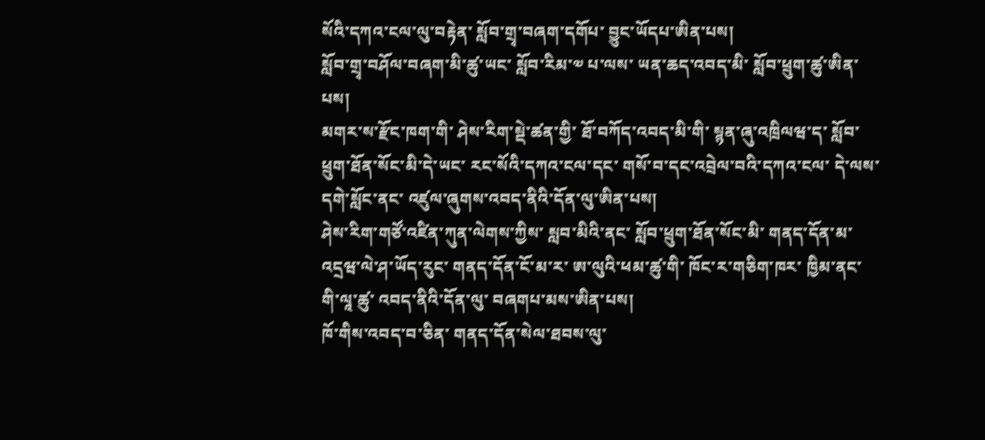སོའི་དཀའ་ངལ་ལུ་བརྟེན་ སློབ་གྲྭ་བཞག་དགོཔ་ བྱུང་ཡོདཔ་ཨིན་པས།
སློབ་གྲྭ་བཤོལ་བཞག་མི་ཚུ་ཡང་ སློབ་རིམ་༧ པ་ལས་ ཡན་ཆད་འབད་མི་ སློབ་ཕྲུག་ཚུ་ཨིན་པས།
མགར་ས་རྫོང་ཁག་གི་ ཤེས་རིག་སྡེ་ཚན་གྱི་ ཐོ་བཀོད་འབད་མི་གི་ སྙན་ཞུ་འཁྲིལཝ་ད་ སློབ་ཕྲུག་ཐོན་སོང་མི་དེ་ཡང་ རང་སོའི་དཀའ་ངལ་དང་ གསོ་བ་དང་འབྲེལ་བའི་དཀའ་ངལ་ དེ་ལས་ དགེ་སློང་ནང་ འཛུལ་ཞུགས་འབད་ནིའི་དོན་ལུ་ཨིན་པས།
ཤེས་རིག་གཙོ་འཛིན་ཀུན་ལེགས་ཀྱིས་ སླབ་མིའི་ནང་ སློབ་ཕྲུག་ཐོན་སོང་མི་ གནད་དོན་མ་འདྲཝ་ལེ་ཤ་ཡོད་རུང་ གནད་དོན་ངོ་མ་ར་ ཨ་ལུའི་ཕམ་ཚུ་གི་ ཁོང་ར་གཅིག་ཁར་ ཁྱིམ་ནང་གི་ལཱ་ཚུ་ འབད་ནིའི་དོན་ལུ་ བཞགཔ་མས་ཨིན་པས།
ཁོ་གིས་འབད་བ་ཅིན་ གནད་དོན་སེལ་ཐབས་ལུ་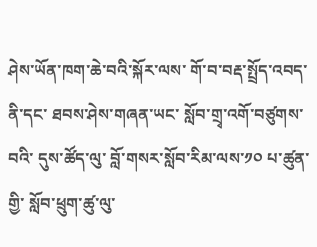ཤེས་ཡོན་ཁག་ཆེ་བའི་སྐོར་ལས་ གོ་བ་བརྡ་སྤྲོད་འབད་ནི་དང་ ཐབས་ཤེས་གཞན་ཡང་ སློབ་གྲྭ་འགོ་བཙུགས་བའི་ དུས་ཚོད་ལུ་ བློ་གསར་སློབ་རིམ་ལས་༡༠ པ་ཚུན་གྱི་ སློབ་ཕྲུག་ཚུ་ལུ་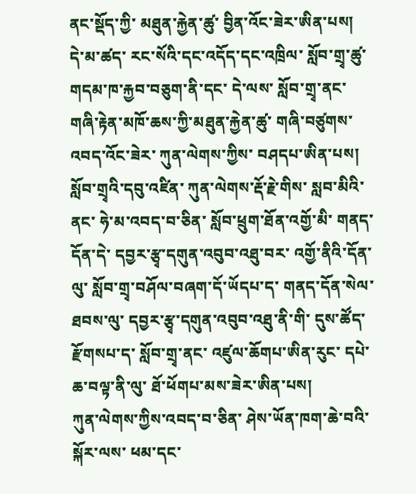ནང་སྡོད་ཀྱི་ མཐུན་རྐྱེན་ཚུ་ བྱིན་འོང་ཟེར་ཨིན་པས།
དེ་མ་ཚད་ རང་སོའི་དང་འདོད་དང་འཁྲིལ་ སློབ་གྲྭ་ཚུ་ གདམ་ཁ་རྐྱབ་བཅུག་ནི་དང་ དེ་ལས་ སློབ་གྲྭ་ནང་ གཞི་རྟེན་མཁོ་ཆས་ཀྱི་མཐུན་རྐྱེན་ཚུ་ གཞི་བཙུགས་འབད་འོང་ཟེར་ ཀུན་ལེགས་ཀྱིས་ བཤདཔ་ཨིན་པས།
སློབ་གྲྭའི་དབུ་འཛིན་ ཀུན་ལེགས་རྡོ་རྗེ་གིས་ སླབ་མིའི་ནང་ ཧེ་མ་འབད་བ་ཅིན་ སློབ་ཕྲུག་ཐོན་འགྱོ་མི་ གནད་དོན་དེ་ དབྱར་རྩྭ་དགུན་འབུབ་འཐུ་བར་ འགྱོ་ནིའི་དོན་ལུ་ སློབ་གྲྭ་བཤོལ་བཞག་དོ་ཡོདཔ་ད་ གནད་དོན་སེལ་ཐབས་ལུ་ དབྱར་རྩྭ་དགུན་འབུབ་འཐུ་ནི་གི་ དུས་ཚོད་རྫོགསཔ་ད་ སློབ་གྲྭ་ནང་ འཛུལ་ཆོགཔ་ཨིན་རུང་ དཔེ་ཆ་བལྟ་ནི་ལུ་ ཐོ་ཕོགཔ་མས་ཟེར་ཨིན་པས།
ཀུན་ལེགས་ཀྱིས་འབད་བ་ཅིན་ ཤེས་ཡོན་ཁག་ཆེ་བའི་སྐོར་ལས་ ཕམ་དང་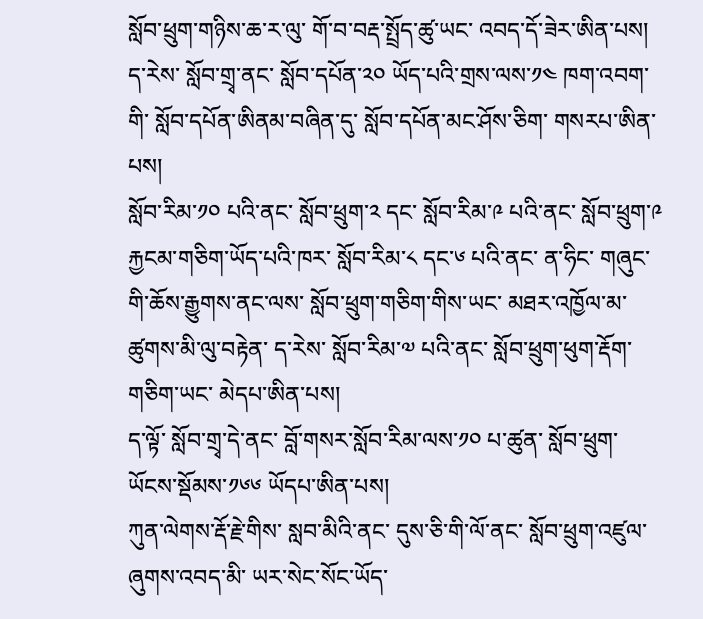སློབ་ཕྲུག་གཉིས་ཆ་ར་ལུ་ གོ་བ་བརྡ་སྤྲོད་ཚུ་ཡང་ འབད་དོ་ཟེར་ཨིན་པས།
ད་རེས་ སློབ་གྲྭ་ནང་ སློབ་དཔོན་༢༠ ཡོད་པའི་གྲས་ལས་༡༤ ཁག་འབག་གི་ སློབ་དཔོན་ཨིནམ་བཞིན་དུ་ སློབ་དཔོན་མང་ཤོས་ཅིག་ གསརཔ་ཨིན་པས།
སློབ་རིམ་༡༠ པའི་ནང་ སློབ་ཕྲུག་༢ དང་ སློབ་རིམ་༩ པའི་ནང་ སློབ་ཕྲུག་༩ རྐྱངམ་གཅིག་ཡོད་པའི་ཁར་ སློབ་རིམ་༨ དང་༦ པའི་ནང་ ན་ཧིང་ གཞུང་གི་ཆོས་རྒྱུགས་ནང་ལས་ སློབ་ཕྲུག་གཅིག་གིས་ཡང་ མཐར་འཁྱོལ་མ་ཚུགས་མི་ལུ་བརྟེན་ ད་རེས་ སློབ་རིམ་༧ པའི་ནང་ སློབ་ཕྲུག་ཕུག་རྡོག་གཅིག་ཡང་ མེདཔ་ཨིན་པས།
ད་ལྟོ་ སློབ་གྲྭ་དེ་ནང་ བློ་གསར་སློབ་རིམ་ལས་༡༠ པ་ཚུན་ སློབ་ཕྲུག་ཡོངས་སྡོམས་༡༦༦ ཡོདཔ་ཨིན་པས།
ཀུན་ལེགས་རྡོ་རྗེ་གིས་ སླབ་མིའི་ནང་ དུས་ཅི་གི་ལོ་ནང་ སློབ་ཕྲུག་འཛུལ་ཞུགས་འབད་མི་ ཡར་སེང་སོང་ཡོད་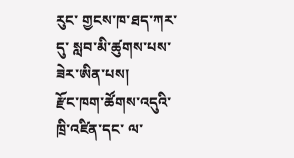རུང་ གྱངས་ཁ་ཐད་ཀར་དུ་ སླབ་མི་ཚུགས་པས་ཟེར་ཨིན་པས།
རྫོང་ཁག་ཚོགས་འདུའི་ཁྲི་འཛིན་དང་ ལ་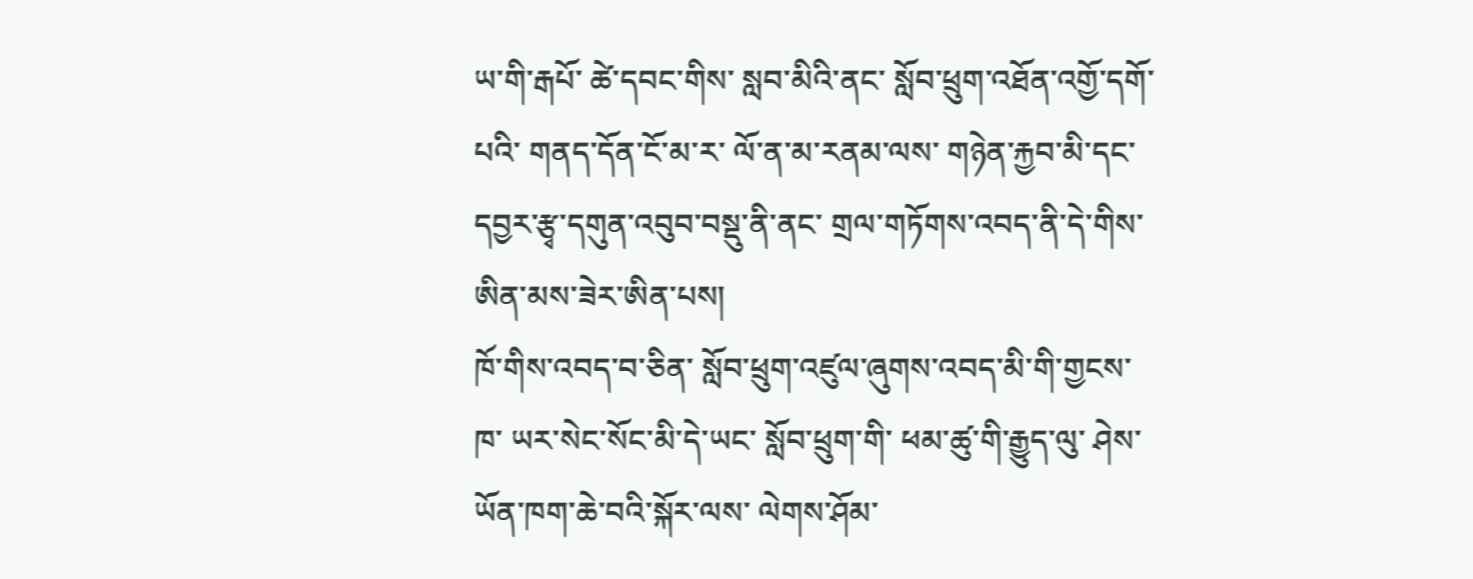ཡ་གི་རྒཔོ་ ཚེ་དབང་གིས་ སླབ་མིའི་ནང་ སློབ་ཕྲུག་འཐོན་འགྱོ་དགོ་པའི་ གནད་དོན་ངོ་མ་ར་ ལོ་ན་མ་རནམ་ལས་ གཉེན་རྐྱབ་མི་དང་ དབྱར་རྩྭ་དགུན་འབུབ་བསྡུ་ནི་ནང་ གྲལ་གཏོགས་འབད་ནི་དེ་གིས་ ཨིན་མས་ཟེར་ཨིན་པས།
ཁོ་གིས་འབད་བ་ཅིན་ སློབ་ཕྲུག་འཛུལ་ཞུགས་འབད་མི་གི་གྱངས་ཁ་ ཡར་སེང་སོང་མི་དེ་ཡང་ སློབ་ཕྲུག་གི་ ཕམ་ཚུ་གི་རྒྱུད་ལུ་ ཤེས་ཡོན་ཁག་ཆེ་བའི་སྐོར་ལས་ ལེགས་ཤོམ་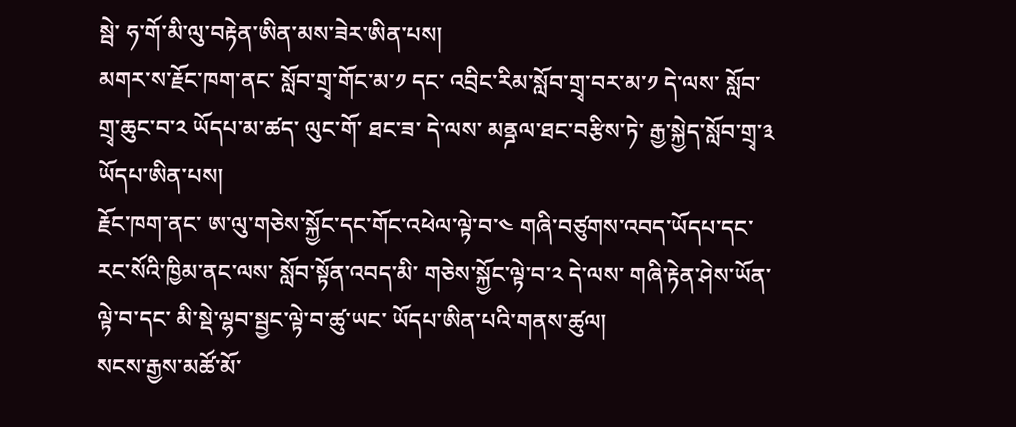སྦེ་ ཧ་གོ་མི་ལུ་བརྟེན་ཨིན་མས་ཟེར་ཨིན་པས།
མགར་ས་རྗོང་ཁག་ནང་ སློབ་གྲྭ་གོང་མ་༡ དང་ འབྲིང་རིམ་སློབ་གྲྭ་བར་མ་༡ དེ་ལས་ སློབ་གྲྭ་ཆུང་བ་༢ ཡོདཔ་མ་ཚད་ ལུང་གོ་ ཐང་ཟ་ དེ་ལས་ མནྜལ་ཐང་བརྩིས་ཏེ་ རྒྱ་སྐྱེད་སློབ་གྲྭ་༣ ཡོདཔ་ཨིན་པས།
རྗོང་ཁག་ནང་ ཨ་ལུ་གཅེས་སྐྱོང་དང་གོང་འཕེལ་ལྟེ་བ་༤ གཞི་བཙུགས་འབད་ཡོདཔ་དང་ རང་སོའི་ཁྱིམ་ནང་ལས་ སློབ་སྟོན་འབད་མི་ གཅེས་སྐྱོང་ལྟེ་བ་༢ དེ་ལས་ གཞི་རྟེན་ཤེས་ཡོན་ལྟེ་བ་དང་ མི་སྡེ་ལྷབ་སྦྱང་ལྟེ་བ་ཚུ་ཡང་ ཡོདཔ་ཨིན་པའི་གནས་ཚུལ།
སངས་རྒྱས་མཚོ་མོ་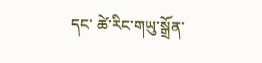དང་ ཚེ་རིང་གཡུ་སྒྲོན་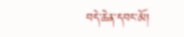བདེ་ཆེན་དབང་མོ།